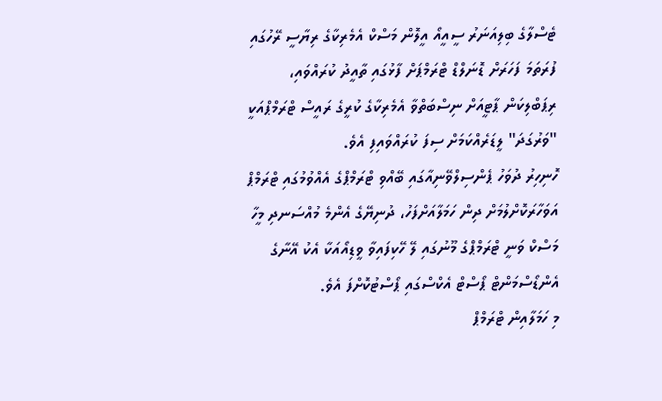ޓެސްލާގެ ބިލިއަނަރު ސީއީއޯ އީލޮން މަސްކް އެމެރިކާގެ ރިޔާސީ ރޭހުގައި ފުރަތަމަ ފަހަރަށް ޑޮނަލްޑް ޓްރަމްޕަށް ފާޅުގައި ތާއީދު ކުރައްވައި، ރިޕަބްލިކަން ޕާޓީއަށް ނިސްބަތްވާ އެމެރިކާގެ ކުރީގެ ރައީސް ޓްރަމްޕްއަކީ "ވަރުގަދަ" ލީޑަރެއްކަމަށް ސިފަ ކުރައްވައިފި އެވެ.
ހޮނިހިރު ދުވަހު ޕެންސިލްވޭނިއާގައި ބޭއްވި ޓްރަމްޕްގެ އެއްވުމުގައި ޓްރަމްޕް އަވަހާރަކޮށްލުމަށް ދިން ހަމަލާއަށްފަހު، ދުނިޔޭގެ އެންމެ މުއްސަނދި މީހާ މަސްކް ވަނީ ޓްރަމްޕްގެ މޫނުގައި ލޭ ހޭކިފައިވާ ވީޑިއޯއަކާ އެކު އޭނާގެ އެންޑޯސްމަންޓް ޕޯސްޓް އެކްސްގައި ޕޯސްޓުކޮށްފަ އެވެ.
މި ހަމަލާއިން ޓްރަމްޕް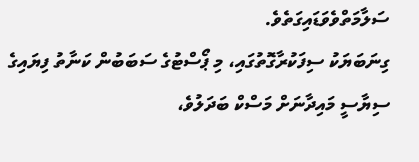ސަލާމަތްވެވަޑައިގަތެވެ.
ގިނަބަޔަކު ސިފަކުރާގޮތުގައި، މި ޕޯސްޓުގެ ސަބަބުން ކަނާތު ފިޔައިގެ ސިޔާސީ މައިދާނަށް މަސްކް ބަދަލުވެ،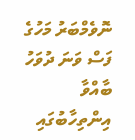ނޮވެމްބަރު މަހުގެ ފަސް ވަނަ ދުވަހު ބާއްވާ އިންތިހާބުގައި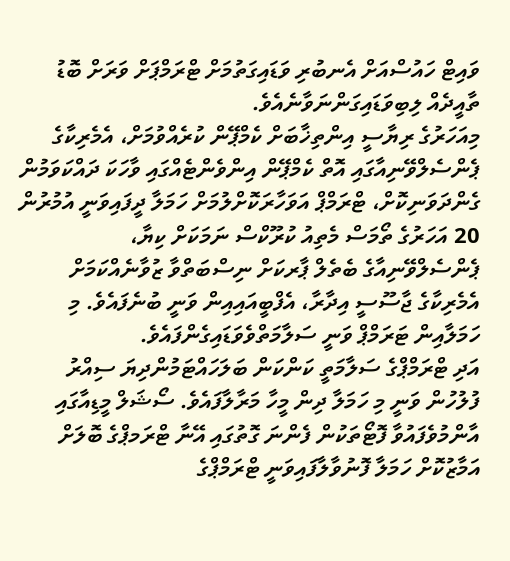ވައިޓް ހައުސްއަށް އެނބުރި ވަޑައިގަތުމަށް ޓްރަމްޕަށް ވަރަށް ބޮޑު ތާއީދެއް ލިބިވަޑައިގަންނަވާނެއެވެ.
މިއަހަރުގެ ރިޔާސީ އިންތިޚާބަށް ކެމްޕޭން ކުރެއްވުމަށް، އެމެރިކާގެ ޕެންސެލްވޭނިއާގައި އޮތް ކެމްޕޭން އިންވެންޓެއްގައި ވާހަކަ ދައްކަވަމުން ގެންދަވަނިކޮށް، ޓްރަމްޕް އަވަހާރަކޮށްލުމަށް ހަމަލާ ދީފައިވަނީ އުމުރުން 20 އަހަރުގެ ތޯމަސް މެތިއު ކުރޫކްސް ނަމަކަށް ކިޔާ، ޕެންސެލްވޭނިއާގެ ބެތެލް ޕާރކަށް ނިސްބަތްވާ ޒުވާނެއްކަމަށް އެމެރިކާގެ ޖާސޫސީ އިދާރާ، އެފްބީއައިއިން ވަނީ ބުނެފައެވެ. މި ހަމަލާއިން ޓަރަމްޕް ވަނީ ސަލާމަތްވެވަޑައިގެންފައެވެ.
އަދި ޓްރަމްޕްގެ ސަލާމަތީ ކަންކަން ބަލަހައްޓަމުންދިޔަ ސިއްރު ފުލުހުން ވަނީ މި ހަމަލާ ދިން މީހާ މަރާލާފައެވެ. ސޯޝަލް މީޑިއާގައި އާންމުވެފައުވާ ފޮޓޯތަކުން ފެންނަ ގޮތުގައި އޭނާ ޓްރަމޕްގެ ބޮލަށް އަމާޒުކޮށް ހަމަލާ ފޮނުވާލާފައިވަނީ ޓްރަމްޕްގެ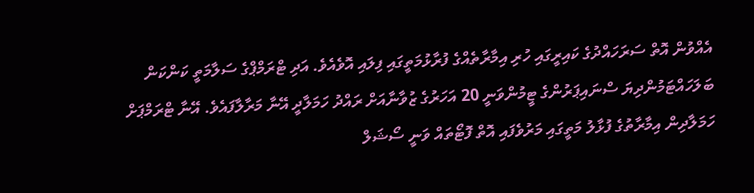އެއްވުން އޮތް ސަރަހައްދުގެ ކައިރީގައި ހުރި އިމާރާތެއްގެ ފުރާޅުމަތީގައި ފިލައި އޮވެއެވެ. އަދި ޓްރަމްޕްގެ ސަލާމަތީ ކަންކަން ބަލަހައްޓަމުންދިޔަ ސްނައިޕަރުންގެ ޓީމުންވަނީ 20 އަހަރުގެ ޒުވާނާއަށް ރައްދު ހަމަލާދީ އޭނާ މަރާލާފައެވެ. އޭނާ ޓްރަމްޕަށް ހަމަލާދިން އިމާރާތުގެ ފުޅާލު މަތީގައި މަރުވެފައި އޮތް ފޮޓޯތައް ވަނީ ސޯޝަލް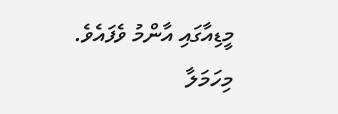މީޑިއާގައި އާންމު ވެފައެވެ.
މިހަމަލާ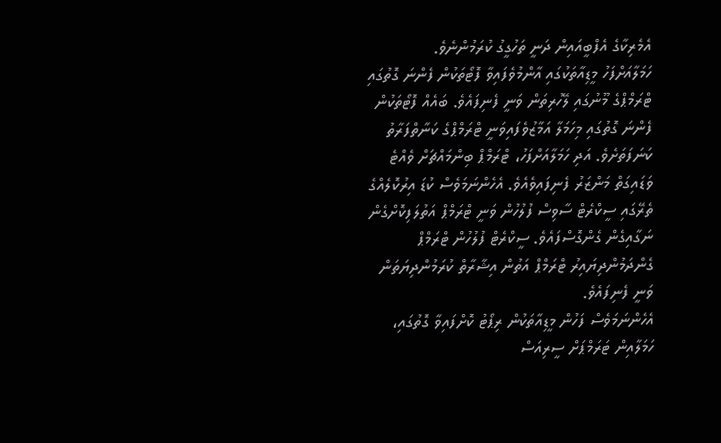އެމެރިކާގެ އެފްބީއައިން ދަނީ ތަހުގީގު ކުރަމުންނެވެ.
ހަމަލާއަށްފަހު މީޑިއާތަކުގައި އާންމުވެފައިވާ ފޮޓޯތަކުން ފެންނަ ގޮތުގައި ޓްރަމްޕްގެ މޫނުގައި ލޭހުރިތަން ވަނީ ފެނިފައެވެ. ބައެއް ފޮޓޯތަކުން ފެންނަ ގޮތުގައި މިހަމަލާ އަމާޒުވެފައިވަނީ ޓްރަމްޕްގެ ކަނާތްފަރާތު ކަނަފަތަށެވެ. އަދި ހަމަލާއަށްފަހު، ޓްރަމްޕް ބިންމައްޗަށް ވެއްޓެ ވަޑައިގަތް މަންޒަރު ފެނިފައިވެއެވެ. އެހެންނަމަވެސް ކުޑަ އިރުކޮލެއްގެ ތެރޭގައި ސީކްރެޓް ސާވިސް ފުލުހުން ވަނީ ޓްރަމްޕް އަތުލަފިކޮށްގެން ނަގާއިގެން ގެންގޮސްފައެވެ. ސީކްރެޓް ފުލުހުން ޓްރަމްޕް ގެންދަމުންދިޔައިރު ޓްރަމްޕް އަތުން އިޝާރާތް ކުރަމުންދިޔަތަން ވަނީ ފެނިފައެވެ.
އެހެންނަމަވެސް ފަހުން މީޑިއާތަކުން ރިޕޯޓު ކޮށްފައިވާ ގޮތުގައި، ހަމަލާއިން ޓަރަމްޕަށް ސީރިއަސް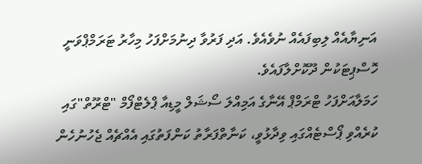އަނިޔާއެއް ލިބިފައެއް ނުވެއެވެ. އަދި ފަރުވާ ދިނުމަށްފަހު މިހާރު ޓަރަމްޕްވަނީ ހޮސްޕިޓަކުން ދޫކޮށްލާފައެވެ.
ހަމަލާއަށްފަހު ޓްރަމްޕް އޭނާގެ އަމިއްލަ ސޯޝަލް މީޑިއާ ޕްލެޓްފޯމް "ޓްރޫތް"ގައި ކުރެއްވި ޕޯސްޓެއްގައި ވިދާޅުވީ، ކަނާތްފަރާތު ކަންފަތުގައި އެއްޗެއް ޖެހުނުހެން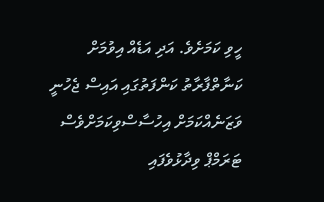ހީވި ކަމަށެވެ. އަދި އަޑެއް އިވުމަށް ކަނާތްފާރާތު ކަންފަތުގައި އައިސް ޖެހުނީ ވަޒަނެއްކަމަށް އިހުސާސްވިކަމަށްވެސް ޓަރަމްޕް ވިދާޅުވެފައި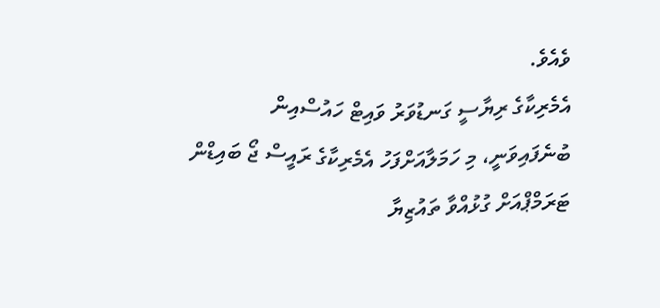ވެއެވެ.
އެމެރިކާގެ ރިޔާސީ ގަނޑުވަރު ވައިޓް ހައުސްއިން ބުނެފައިވަނީ، މި ހަމަލާއަށްފަހު އެމެރިކާގެ ރައީސް ޖޯ ބައިޑްން ޓަރަމްޕްއަށް ގުޅުއްވާ ތައުޒިޔާ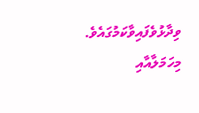ވިދާޅުވެފައިވާކަމުގައެވެ.
މިހަމަލާއާއި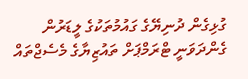ގުޅިގެން ދުނިޔޭގެ ގައުމުތަކުގެ ލީޑަރުން ގެންދަވަނީ ޓްރަމްޕަށް ތައުޒިޔާގެ މެސެޖްތައް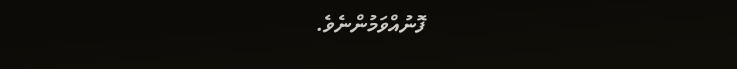ފޮނުއްވަމުންނެވެ.